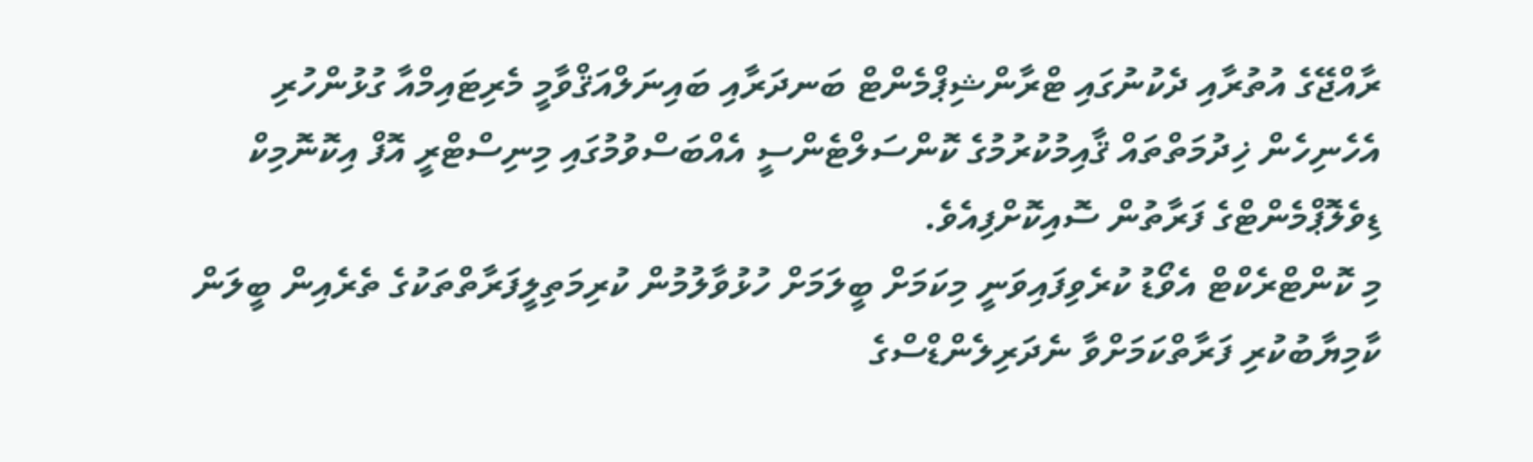ރާއްޖޭގެ އުތުރާއި ދެކުނުގައި ޓްރާންޝިޕްމެންޓް ބަނދަރާއި ބައިނަލްއަޤްވާމީ މެރިޓައިމްއާ ގުޅުންހުރި
އެހެނިހެން ޚިދުމަތްތައް ޤާއިމުކުރުމުގެ ކޮންސަލްޓެންސީ އެއްބަސްވުމުގައި މިނިސްޓްރީ އޮފް އިކޮނޮމިކް ޑިވެލޮޕްމެންޓްގެ ފަރާތުން ސޮއިކޮށްފިއެވެ.
މި ކޮންޓްރެކްޓް އެވޯޑު ކުރެވިފައިވަނީ މިކަމަށް ބީލަމަށް ހުޅުވާލުމުން ކުރިމަތިލީފަރާތްތަކުގެ ތެރެއިން ބީލަން ކާމިޔާބުކުރި ފަރާތްކަމަށްވާ ނެދަރިލެންޑްސްގެ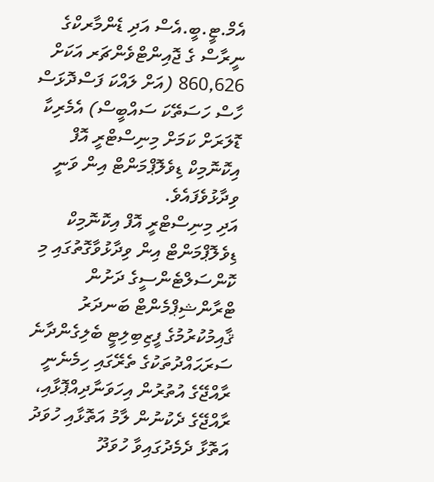އެމް.ޓީ.ބީ.އެސް އަދި ޑެންމާރކްގެ ނީރާސް ގެ ޖޮއިންޓްވެންޗަރ އަކަށް 860,626 (އަށް ލައްކަ ފަސްދޮޅަސް ހާސް ހަސަތޭކަ ސައްބީސް) އެމެރިކާ ޑޮލަރަށް ކަމަށް މިނިސްޓްރީ އޮފް އިކޮނޮމިކް ޑިވެލޮޕްމަންޓް އިން ވަނީ ވިދާޅުވެފައެވެ.
އަދި މިނިސްޓްރީ އޮފް އިކޮނޮމިކް ޑިވެލޮޕްމަންޓް އިން ވިދާޅުވާގޮތުގައި މި ކޮންސަލްޓެންސީގެ ދަށުން ޓްރާންޝިޕްމެންޓް ބަނދަރު ޤާއިމުކުރުމުގެ ފީޒިބިލިޓީ ބެލިގެންދާނެ ސަރަޙައްދުތަކުގެ ތެރޭގައި ހިމެނެނީ ރާއްޖޭގެ އުތުރުން އިހަވަނާދިއްޕޮޅާއި، ރާއްޖޭގެ ދެކުނުން ލާމު އަތޮޅާއި ހުވަދު އަތޮޅާ ދެމެދުގައިވާ ހުވަދޫ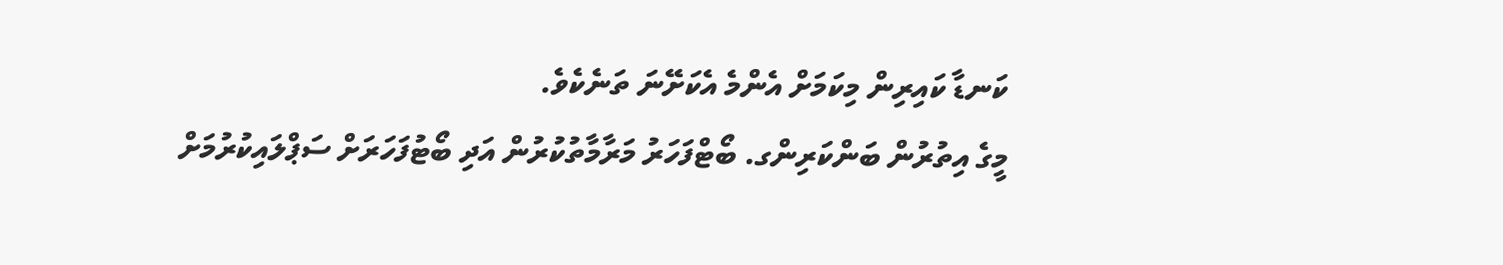ކަނޑާ ކައިރިން މިކަމަށް އެންމެ އެކަށޭނަ ތަނެކެވެ.
މީގެ އިތުރުން ބަންކަރިންގ. ބޯޓްފަހަރު މަރާމާތުކުރުން އަދި ބޯޓުފަހަރަށް ސަޕްލައިކުރުމަށް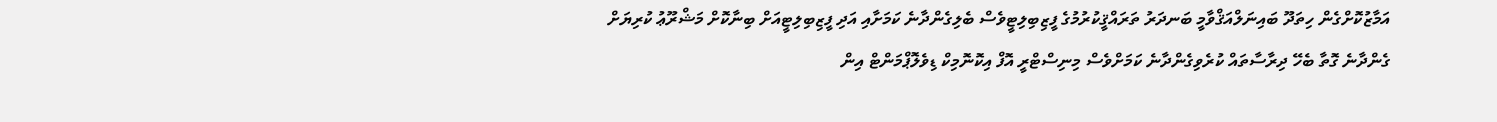އަމާޒުކޮށްގެން ހިތަދޫ ބައިނަލްއަޤްވާމީ ބަނދަރު ތަރައްޤީކުރުމުގެ ފީޒިބިލިޓީވެސް ބެލިގެންދާނެ ކަމަށާއި އަދި ފީޒިބިލިޓީއަށް ބިނާކޮށް މަޝްރޫޢު ކުރިޔަށް ގެންދާނެ ގޮތާ ބެހޭ ދިރާސާތައް ކުރެވިގެންދާނެ ކަމަށްވެސް މިނިސްޓްރީ އޮފް އިކޮނޮމިކް ޑިވެލޮޕްމަންޓް އިން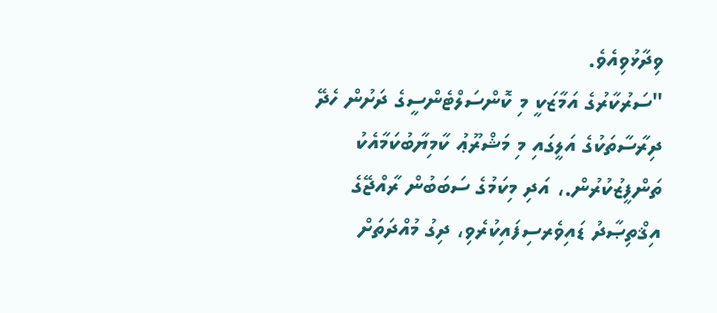ވިދާޅުވިއެވެ.
"ސަރުކާރުގެ އަމާޒަކީ މި ކޮންސަލްޓެންސީގެ ދަށުން ހެދޭ ދިރާސާތަކުގެ އަލީގައި މި މަޝްރޫޢު ކާމިޔާބުކަމާއެކު
ތަންފީޒުކުރުން.، އަދި މިކަމުގެ ސަބަބުން ރާއްޖޭގެ އިޤްތިޞާދު ޑައިވެރސިފައިކުރެވި، ދިގު މުއްދަތަށް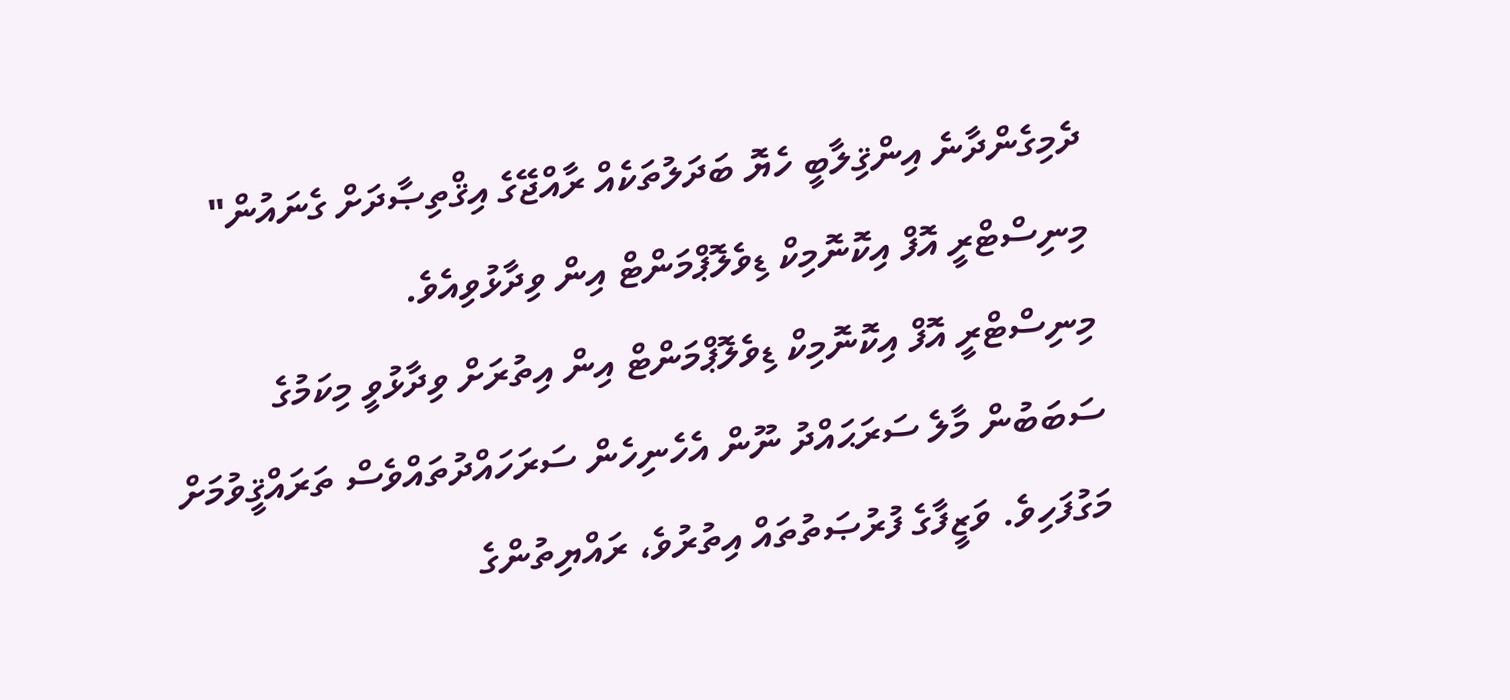ދެމިގެންދާނެ އިންޤިލާބީ ހެޔޮ ބަދަލުތަކެއް ރާއްޖޭގެ އިޤްތިޞާދަށް ގެނައުން" މިނިސްޓްރީ އޮފް އިކޮނޮމިކް ޑިވެލޮޕްމަންޓް އިން ވިދާޅުވިއެވެ.
މިނިސްޓްރީ އޮފް އިކޮނޮމިކް ޑިވެލޮޕްމަންޓް އިން އިތުރަށް ވިދާޅުވީ މިކަމުގެ ސަބަބުން މާލެ ސަރަޙައްދު ނޫން އެހެނިހެން ސަރަހައްދުތައްވެސް ތަރައްޤީވުމަށް މަގުފަހިވެ. ވަޒީފާގެ ފުރުޞަތުތައް އިތުރުވެ، ރައްޔިތުންގެ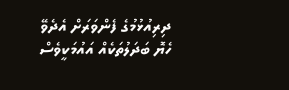ދިރިއުޅުމުގެ ފެންވަރަށް އެދެވޭ ހެޔޮ ބަދަލުތަކެއް އައުމަކީވެސް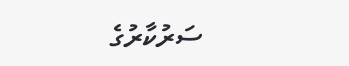ސަރުކާރުގެ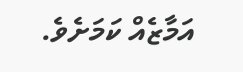އަމާޒެއް ކަމަށެވެ.